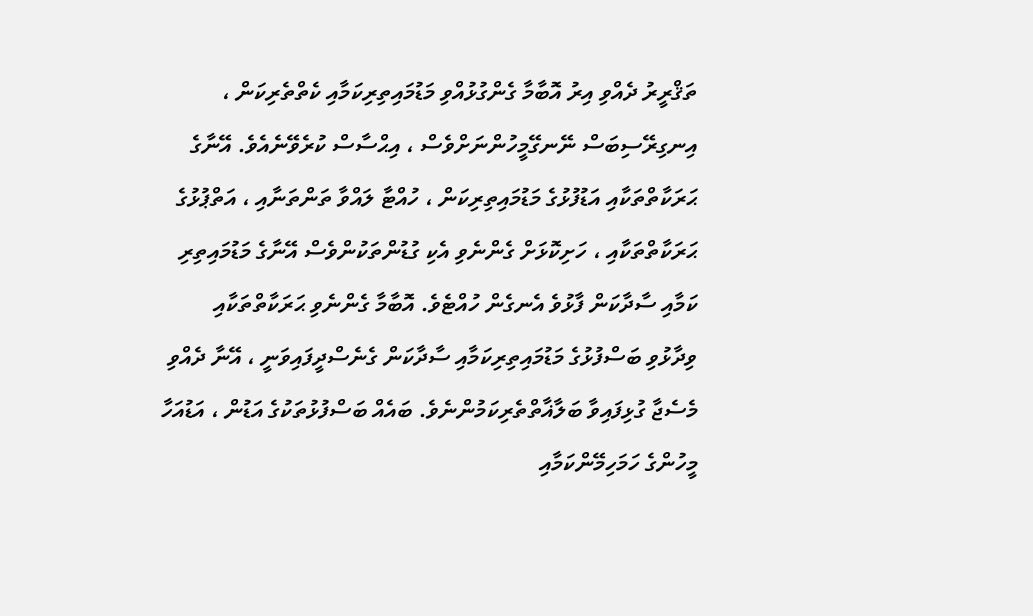ތަޤްރީރު ދެއްވި އިރު އޮބާމާ ގެންގުޅުއްވި މަޑުމައިތިރިކަމާއި ކެތްތެރިކަން ، އިނގިރޭސިބަސް ނޭނގޭމީހުންނަށްވެސް ، އިޙްސާސް ކުރެވޭނެއެވެ. އޭނާގެ ޙަރަކާތްތަކާއި އަޑުފުޅުގެ މަޑުމައިތިރިކަން ، ހުއްޓާ ލައްވާ ތަންތަނާއި ، އަތްޕުޅުގެ ޙަރަކާތްތަކާއި ، ހަށިކޮޅަށް ގެންނެވި އެކި ގުޑުންތަކުންވެސް އޭނާގެ މަޑުމައިތިރި ކަމާއި ސާދާކަން ފާޅުވެ އެނގެން ހުއްޓެވެ. އޮބާމާ ގެންނެވި ޙަރަކާތްތަކާއި ވިދާޅުވި ބަސްފުޅުގެ މަޑުމައިތިރިކަމާއި ސާދާކަން ގެނެސްދީފައިވަނީ ، އޭނާ ދެއްވި މެސެޖާ ގުޅިފައިވާ ބަލާޣާތްތެރިކަމުންނެވެ. ބައެއް ބަސްފުޅުތަކުގެ އަޑުން ، އަޑުއަހާ މީހުންގެ ހަމަހިމޭންކަމާއި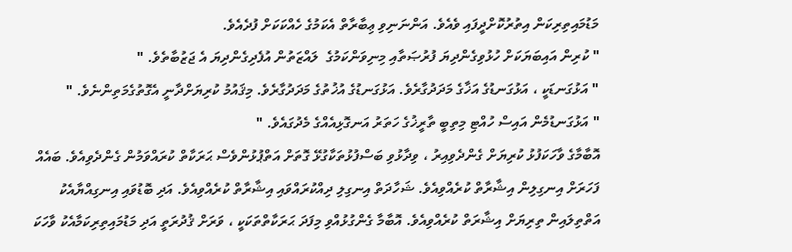މަޑުމައިތިރިކަން އިތުރުކޮށްދީފައި ވެއެވެ. އަންނަނިވި ޢިބާރާތް އެކަމުގެ ހެއްކަކަށް ފުދެއެވެ.
" ކުރިން އައިބަޔަކަށް ހުޅުވިގެންދިޔަ ފުރުޞަތާއި މިނިވަންކަމުގެ  ލައްޒަތުން އުފެދިގެންދިޔަ އެ ޖަޒުބާތެވެ. "
" އަޅުގަނޑަކީ ، އަޅުގަނޑުގެ އަޚާގެ މަދަދުގާރެވެ. އަޅުގަނޑުގެ އުޚުތުގެ މަދަދުގާރެވެ. މިޤައުމު ކުރިޔަށްދާނީ އެގޮތުގެމަތިންނެވެ. "
" އަޅުގަނޑުމެން އައިސް ހުއްޓި މިތިބީ ތާރީޚުގެ ހަތަރު އަނގޮޅިއެއްގެ މެދުގައެވެ. "
އޮބާމާގެ ވާހަކަފުޅު ކުރިޔަށް ގެންދެވިއިރު ، ވިދާޅުވި ބަސްފުޅުތަކާގުޅޭ ގޮތަށް އަތްޕުޅުންވެސް ޙަރަކާތް ކުރައްވަމުން ގެންދެވިއެވެ. ބައެއް ފަހަރަށް އިނގިލިން އިޝާރާތް ކުރެއްވިއެވެ. ޝަހާދަތް އިނގިލި ދިއްކުރައްވައި އިޝާރާތް ކުރެއްވިއެވެ. އަދި ބޮޑުވައި އިނގިއްޔާއެކު އަތްތިލައިން ތިރިޔަށް އިޝާރަތް ކުރެއްވިއެވެ. އޮބާމާ ގެންގުޅުއްވި މިފަދަ ޙަރަކާތްތަކަކީ ، ވަރަށް ޤުދުރަތީ އަދި މަޑުމައިތިރިކަމާއެކު ވާހަކަ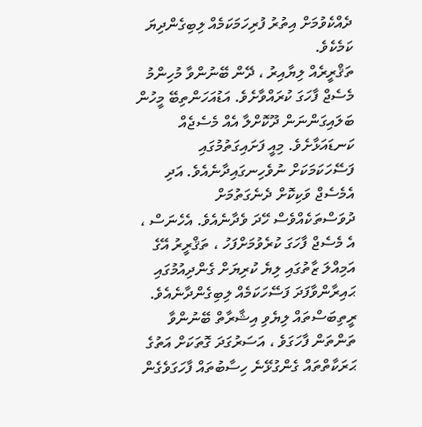ދެއްކެވުމަށް އިތުރު ފުރިހަމަކަމެއް ލިބިގެންދިޔަ ކަމެކެވެ.
ތަޤްރީރެއް ލިޔާއިރު ، ދޭން ބޭނުންވާ މުހިންމު މެސެޖް ފާހަގަ ކުރައްވާށެވެ. އަޑުއަހަންތިބޭ މީހުން ބަލައިގަންނަން ދޫކޮށްލާ އެއް މެސެޖެއް ކަނޑައަޅާށެވެ. މިއީ ފަށައިގަތުމުގައި ފަސޭހަކަމަކަށް ނުވެހިނގައިދާނެއެވެ. އަދި އެމެސެޖް ވަކިކޮށް ދެނެގަތުމަށް ދުވަސްތަކެއްވެސް ހޭދަ ވެދާނެއެވެ. އެހެނަސް ، އެ މެސެޖް ފާހަގަ ކުރެވުމަށްފަހު ، ތަޤްރީރު އޭގެ އަމިއްލަ ޒާތުގައި ލިޔެ ކުރިޔަށް ގެންދިއުމުގައި ޙައިރާންވާފަދަ ފަސޭހަކަމެއް ލިބިގެންދާނެއެވެ. ރީތިބަސްތައް ލިޔެވި އިޝާރާތް ބޭނުންވާ ތަންތަން ފާހަގަވެ ، އަސަރުގަދަ ގޮތަކަށް އަތުގެ ޙަރަކާތްތައް ގެންގުޅޭނެ ހިސާބުތައް ފާހަގަވެގެން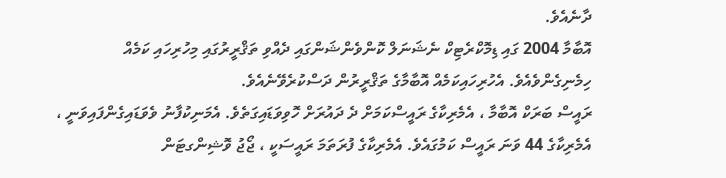ދާނެއެވެ.
އޮބާމާ 2004 ގައި ޑިމޮކްރެޓިކް ނެޝަނަލް ކޮންވެންޝަންގައި ދެއްވި ތަޤްރީރުގައި މިހުރިހައި ކަމެއް ހިމެނިގެންވެއެވެ. އެހުރިހައިކަމެއް އޮބާމާގެ ތަޤްރީރުން ދަސްކުރެވޭނެއެވެ.
ރައީސް ބަރަކް އޮބާމާ ، އެމެރިކާގެ ރައީސްކަމަށް ދެ ދައުރަށް ހޮވިވަޑައިގަތެވެ. އެމަނިކުފާނު ވެވަޑައިގެންފައިވަނީ ، އެމެރިކާގެ 44 ވަނަ ރައީސް ކަމުގައެވެ. އެމެރިކާގެ ފުރަތަމަ ރައީސަކީ ، ޖޯޖު ވޮޝިންގޓަން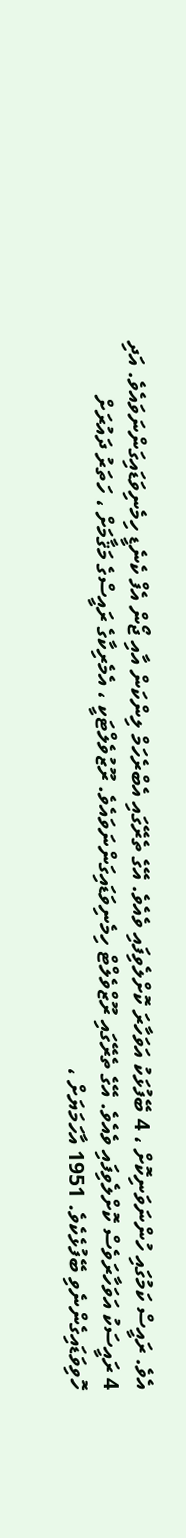އެވެ. ރައީސް ކަމުގައި ހުންނަވަނިކޮށް ، 4 ބޭފުޅަކު އަވަހާރަ ކޮށްލެވިފައި ވެއެވެ. އޭގެ ތެރޭގައި އެބްރެހަމް ލިންކަން އާއި ޖޯން އެފް ކެނެޑީ ހިމެނިވަޑައިގަންނަވައެވެ. އަދި 4 ރައީސަކު އަވަހާރަވެސް ކޮށްލެވިފައި ވެއެވެ. އޭގެ ތެރޭގައި ރޫޒްވެލްޓް ހިމެނިވަޑައިގަންނަވައެވެ. ރޫޒުވެލްޓަކީ ، އެމެރިކާގެ ރައީސްގެ މަޤާމަށް ، ހަތަރު ދައުރަށް  ހޮވިވަޑައިގެންނެވި ބޭފުޅެކެވެ. 1951 އާހަމަޔަށް ،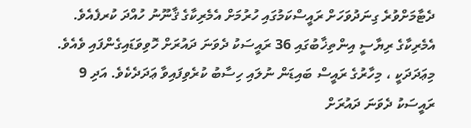ދެޓާމަށްވުރެ ގިނަދުވަހަށް ރައީސްކަމުގައި ހުރުމަށް އެމެރިކާގެ ޤާނޫނު ހުއްދަ ކުރފެއެވެ.
އެމެރިކާގެ ރިޔާސީ އިންތިޚާބުގައި 36 ރައީސަކު ދެވަނަ ދައުރަށް ހޮވިވަޑައިގެންފައި ވެއެވެ. މިޢަދަދަކީ ، މިހާރުގެ ރައީސް ބައިޑަން ނުލައި ހިސާބު ކުރެވިފައިވާ ޢަދަދެކެވެ. އަދި 9 ރައީސަކު ދެވަނަ ދައުރަށް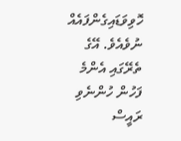ހޮވިވަޑައިގެންފައެއް ނުވެއެވެ. އޭގެ ތެރޭގައި އެންމެ ފަހުން ހުންނެވި ރައީސް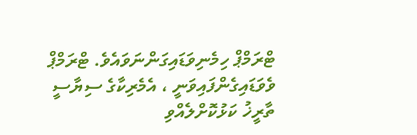ޓްރަމްޕް ހިމެނިވަޑައިގަންނަވައެވެ. ޓްރަމްޕް ވެވަޑައިގެންފައިވަނީ ، އެމެރިކާގެ ސިޔާސީ ތާރީޚު ކަޅުކޮށްލެއްވި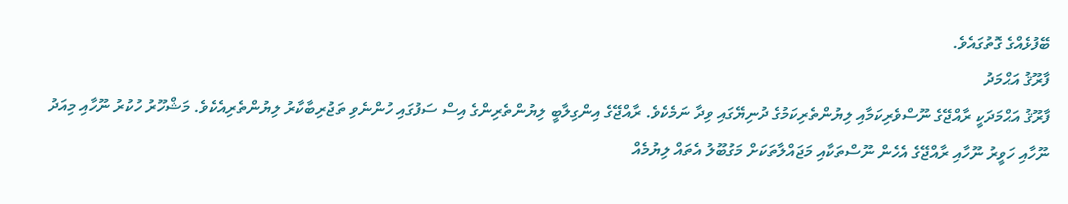ބޭފުޅެއްގެ ގޮތުގައެވެ.
ފާރޫޤު އަޙްމަދު
ފާރޫޤު އަޙްމަދަކީ ރާއްޖޭގެ ނޫސްވެރިކަމާއި ލިޔުންތެރިކަމުގެ ދުނިޔޭގައި ވިދާ ނަމެކެވެ. ރާއްޖޭގެ އިންގިލާބީ ލިޔުންތެރިންގެ އިސް ސަފުގައި ހުންނެވި ތަޖުރިބާކާރު ލިޔުންތެރިއެކެވެ. މަޝްހޫރު ހުކުރު ނޫހާއި މިއަދު ނޫހާއި ހަވީރު ނޫހާއި ރާއްޖޭގެ އެހެން ނޫސްތަކާއި މަޖައްލާތަކަށް މަގުބޫލު އެތައް ލިޔުމެއް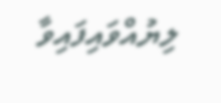ލިޔުއްވައިފައިވާ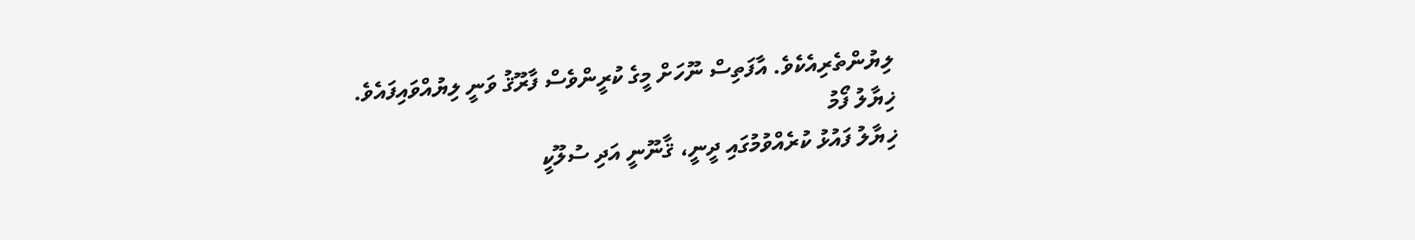ލިޔުންތެރިއެކެވެ. އާފަތިސް ނޫހަށް މީގެ ކުރީންވެސް ފާރޫޤު ވަނީ ލިޔުއްވައިފައެވެ.
ޚިޔާލު ފޯމު
ޚިޔާލު ފައުޅު ކުރެއްވުމުގައި ދީނީ، ޤާނޫނީ އަދި ސުލޫކީ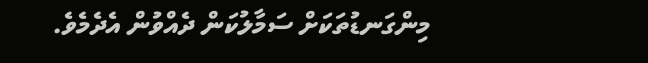މިންގަނޑުތަކަށް ސަމާލުކަން ދެއްވުން އެދެމެވެ.